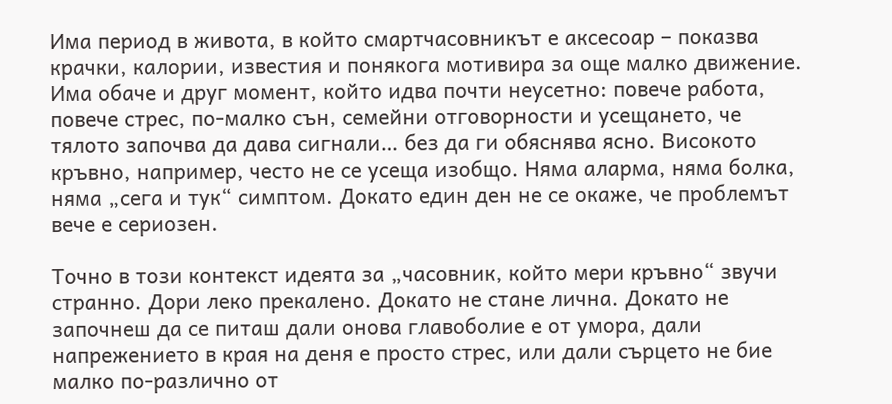Има период в живота, в който смартчасовникът е аксесоар – показва крачки, калории, известия и понякога мотивира за още малко движение. Има обаче и друг момент, който идва почти неусетно: повече работа, повече стрес, по-малко сън, семейни отговорности и усещането, че тялото започва да дава сигнали… без да ги обяснява ясно. Високото кръвно, например, често не се усеща изобщо. Няма аларма, няма болка, няма „сега и тук“ симптом. Докато един ден не се окаже, че проблемът вече е сериозен.

Точно в този контекст идеята за „часовник, който мери кръвно“ звучи странно. Дори леко прекалено. Докато не стане лична. Докато не започнеш да се питаш дали онова главоболие е от умора, дали напрежението в края на деня е просто стрес, или дали сърцето не бие малко по-различно от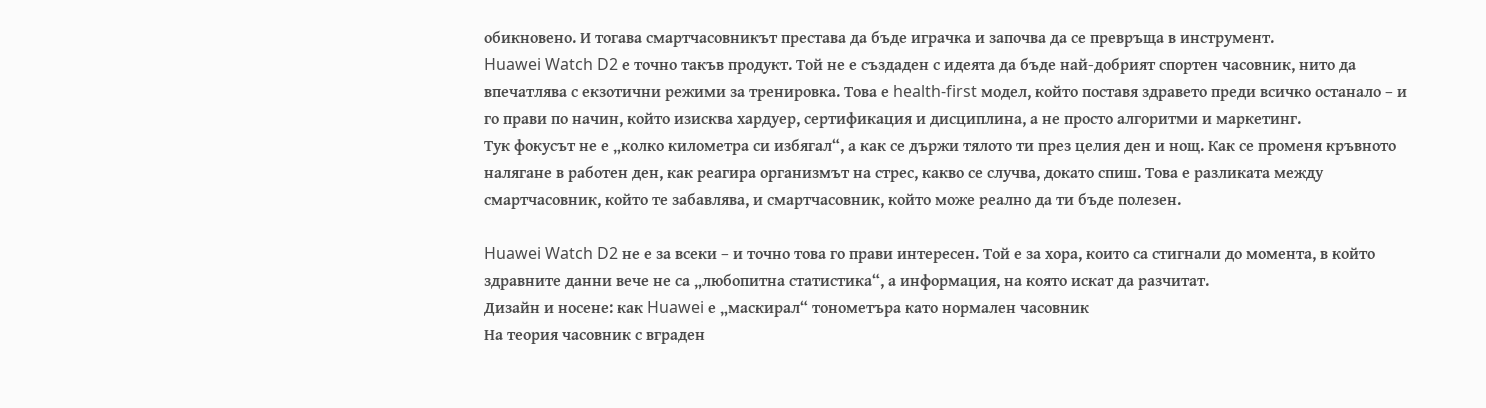обикновено. И тогава смартчасовникът престава да бъде играчка и започва да се превръща в инструмент.
Huawei Watch D2 е точно такъв продукт. Той не е създаден с идеята да бъде най-добрият спортен часовник, нито да впечатлява с екзотични режими за тренировка. Това е health-first модел, който поставя здравето преди всичко останало – и го прави по начин, който изисква хардуер, сертификация и дисциплина, а не просто алгоритми и маркетинг.
Тук фокусът не е „колко километра си избягал“, а как се държи тялото ти през целия ден и нощ. Как се променя кръвното налягане в работен ден, как реагира организмът на стрес, какво се случва, докато спиш. Това е разликата между смартчасовник, който те забавлява, и смартчасовник, който може реално да ти бъде полезен.

Huawei Watch D2 не е за всеки – и точно това го прави интересен. Той е за хора, които са стигнали до момента, в който здравните данни вече не са „любопитна статистика“, а информация, на която искат да разчитат.
Дизайн и носене: как Huawei е „маскирал“ тонометъра като нормален часовник
На теория часовник с вграден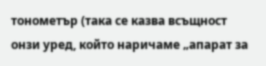тонометър (така се казва всъщност онзи уред, който наричаме „апарат за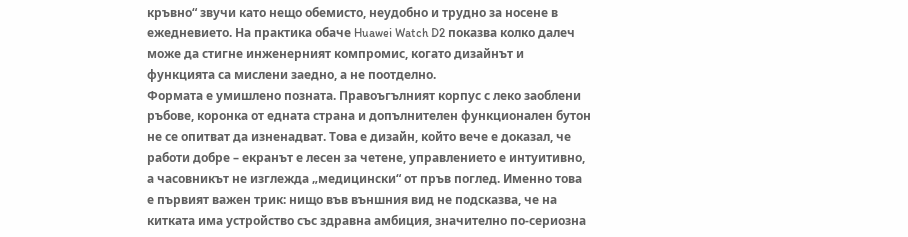кръвно“ звучи като нещо обемисто, неудобно и трудно за носене в ежедневието. На практика обаче Huawei Watch D2 показва колко далеч може да стигне инженерният компромис, когато дизайнът и функцията са мислени заедно, а не поотделно.
Формата е умишлено позната. Правоъгълният корпус с леко заоблени ръбове, коронка от едната страна и допълнителен функционален бутон не се опитват да изненадват. Това е дизайн, който вече е доказал, че работи добре – екранът е лесен за четене, управлението е интуитивно, а часовникът не изглежда „медицински“ от пръв поглед. Именно това е първият важен трик: нищо във външния вид не подсказва, че на китката има устройство със здравна амбиция, значително по-сериозна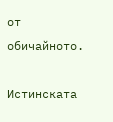от обичайното.

Истинската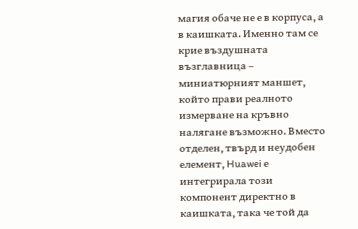магия обаче не е в корпуса, а в каишката. Именно там се крие въздушната възглавница – миниатюрният маншет, който прави реалното измерване на кръвно налягане възможно. Вместо отделен, твърд и неудобен елемент, Huawei е интегрирала този компонент директно в каишката, така че той да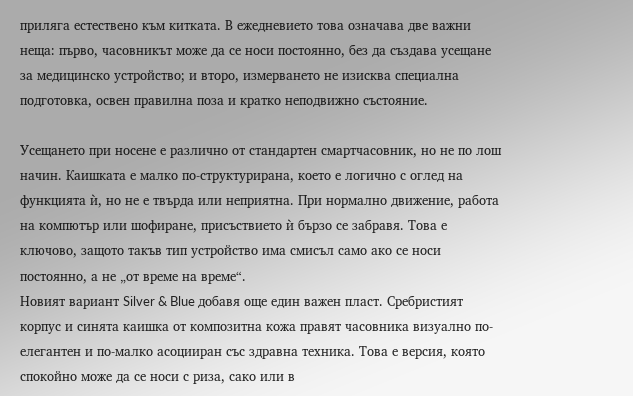приляга естествено към китката. В ежедневието това означава две важни неща: първо, часовникът може да се носи постоянно, без да създава усещане за медицинско устройство; и второ, измерването не изисква специална подготовка, освен правилна поза и кратко неподвижно състояние.

Усещането при носене е различно от стандартен смартчасовник, но не по лош начин. Каишката е малко по-структурирана, което е логично с оглед на функцията ѝ, но не е твърда или неприятна. При нормално движение, работа на компютър или шофиране, присъствието ѝ бързо се забравя. Това е ключово, защото такъв тип устройство има смисъл само ако се носи постоянно, а не „от време на време“.
Новият вариант Silver & Blue добавя още един важен пласт. Сребристият корпус и синята каишка от композитна кожа правят часовника визуално по-елегантен и по-малко асоцииран със здравна техника. Това е версия, която спокойно може да се носи с риза, сако или в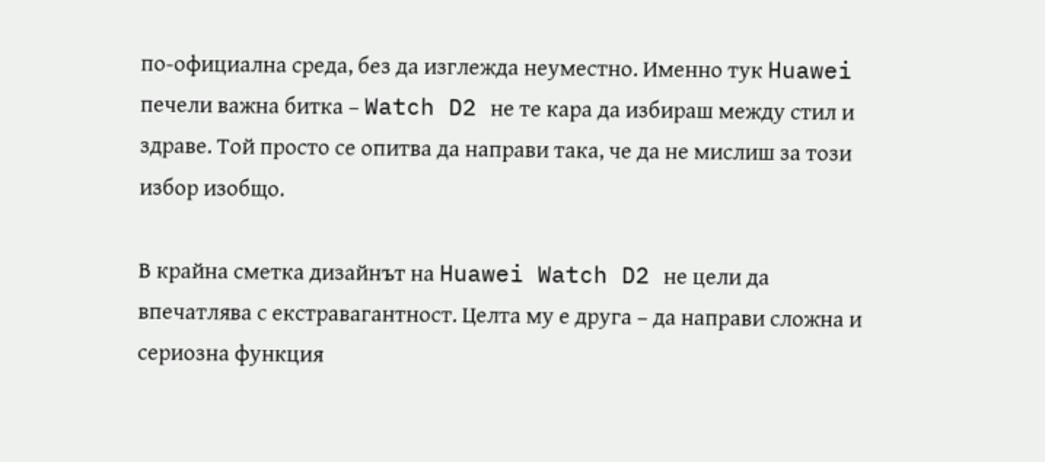по-официална среда, без да изглежда неуместно. Именно тук Huawei печели важна битка – Watch D2 не те кара да избираш между стил и здраве. Той просто се опитва да направи така, че да не мислиш за този избор изобщо.

В крайна сметка дизайнът на Huawei Watch D2 не цели да впечатлява с екстравагантност. Целта му е друга – да направи сложна и сериозна функция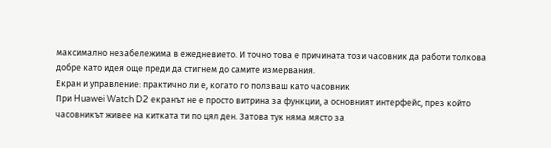максимално незабележима в ежедневието. И точно това е причината този часовник да работи толкова добре като идея още преди да стигнем до самите измервания.
Екран и управление: практично ли е, когато го ползваш като часовник
При Huawei Watch D2 екранът не е просто витрина за функции, а основният интерфейс, през който часовникът живее на китката ти по цял ден. Затова тук няма място за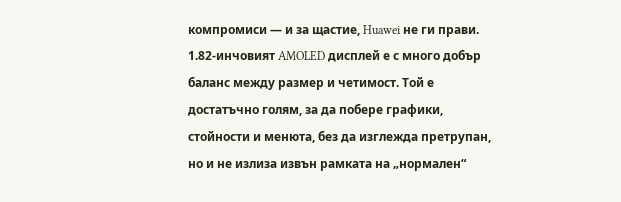компромиси — и за щастие, Huawei не ги прави.
1.82-инчовият AMOLED дисплей е с много добър баланс между размер и четимост. Той е достатъчно голям, за да побере графики, стойности и менюта, без да изглежда претрупан, но и не излиза извън рамката на „нормален“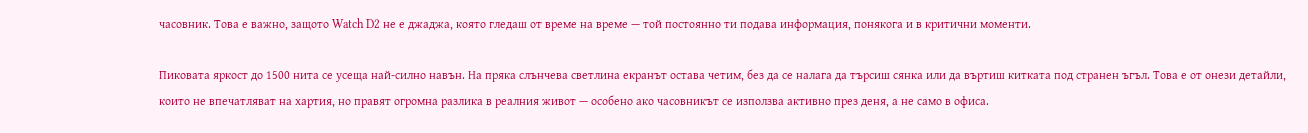часовник. Това е важно, защото Watch D2 не е джаджа, която гледаш от време на време — той постоянно ти подава информация, понякога и в критични моменти.

Пиковата яркост до 1500 нита се усеща най-силно навън. На пряка слънчева светлина екранът остава четим, без да се налага да търсиш сянка или да въртиш китката под странен ъгъл. Това е от онези детайли, които не впечатляват на хартия, но правят огромна разлика в реалния живот — особено ако часовникът се използва активно през деня, а не само в офиса.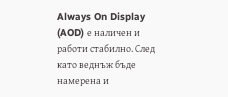Always On Display (AOD) е наличен и работи стабилно. След като веднъж бъде намерена и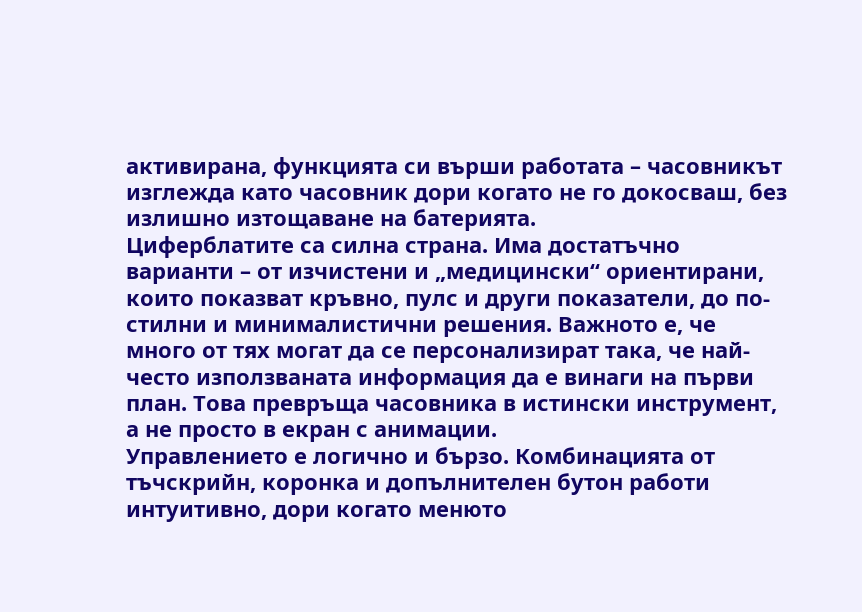активирана, функцията си върши работата – часовникът изглежда като часовник дори когато не го докосваш, без излишно изтощаване на батерията.
Циферблатите са силна страна. Има достатъчно варианти – от изчистени и „медицински“ ориентирани, които показват кръвно, пулс и други показатели, до по-стилни и минималистични решения. Важното е, че много от тях могат да се персонализират така, че най-често използваната информация да е винаги на първи план. Това превръща часовника в истински инструмент, а не просто в екран с анимации.
Управлението е логично и бързо. Комбинацията от тъчскрийн, коронка и допълнителен бутон работи интуитивно, дори когато менюто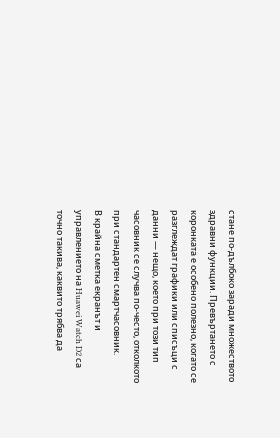стане по-дълбоко заради множеството здравни функции. Превъртането с коронката е особено полезно, когато се разглеждат графики или списъци с данни — нещо, което при този тип часовник се случва по-често, отколкото при стандартен смартчасовник.
В крайна сметка екранът и управлението на Huawei Watch D2 са точно такива, каквито трябва да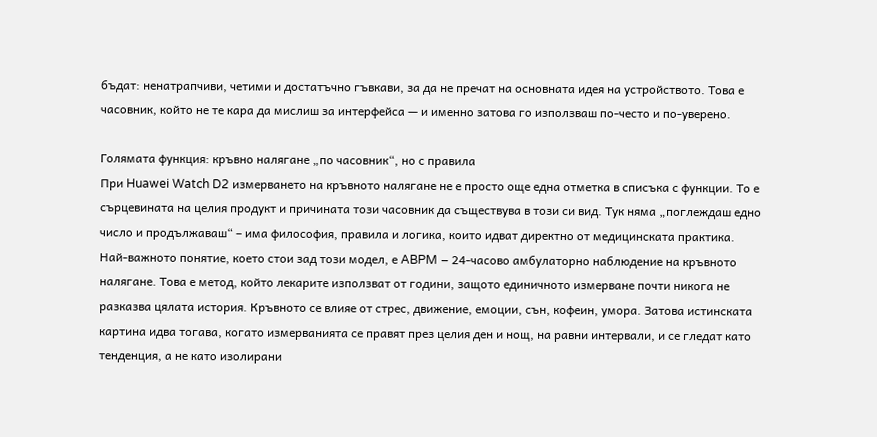бъдат: ненатрапчиви, четими и достатъчно гъвкави, за да не пречат на основната идея на устройството. Това е часовник, който не те кара да мислиш за интерфейса — и именно затова го използваш по-често и по-уверено.

Голямата функция: кръвно налягане „по часовник“, но с правила
При Huawei Watch D2 измерването на кръвното налягане не е просто още една отметка в списъка с функции. То е сърцевината на целия продукт и причината този часовник да съществува в този си вид. Тук няма „поглеждаш едно число и продължаваш“ – има философия, правила и логика, които идват директно от медицинската практика.
Най-важното понятие, което стои зад този модел, е ABPM – 24-часово амбулаторно наблюдение на кръвното налягане. Това е метод, който лекарите използват от години, защото единичното измерване почти никога не разказва цялата история. Кръвното се влияе от стрес, движение, емоции, сън, кофеин, умора. Затова истинската картина идва тогава, когато измерванията се правят през целия ден и нощ, на равни интервали, и се гледат като тенденция, а не като изолирани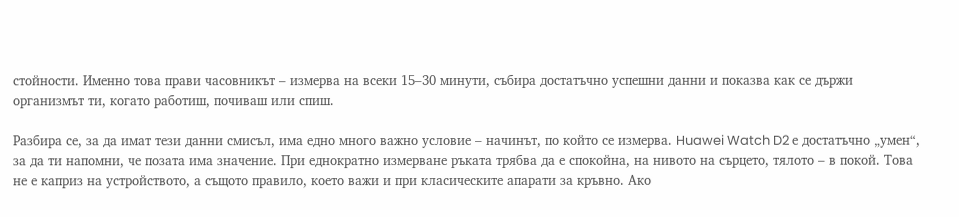стойности. Именно това прави часовникът – измерва на всеки 15–30 минути, събира достатъчно успешни данни и показва как се държи организмът ти, когато работиш, почиваш или спиш.

Разбира се, за да имат тези данни смисъл, има едно много важно условие – начинът, по който се измерва. Huawei Watch D2 е достатъчно „умен“, за да ти напомни, че позата има значение. При еднократно измерване ръката трябва да е спокойна, на нивото на сърцето, тялото – в покой. Това не е каприз на устройството, а същото правило, което важи и при класическите апарати за кръвно. Ако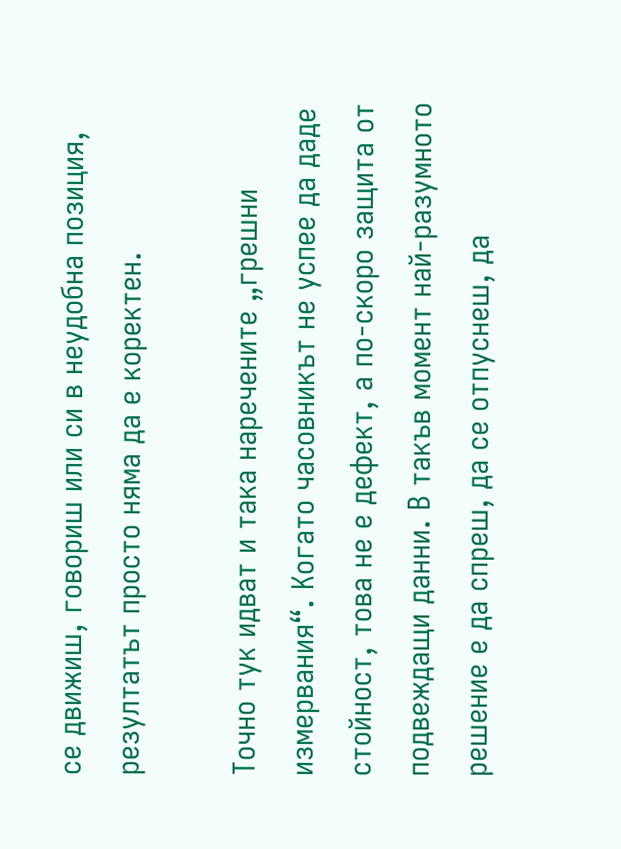се движиш, говориш или си в неудобна позиция, резултатът просто няма да е коректен.

Точно тук идват и така наречените „грешни измервания“. Когато часовникът не успее да даде стойност, това не е дефект, а по-скоро защита от подвеждащи данни. В такъв момент най-разумното решение е да спреш, да се отпуснеш, да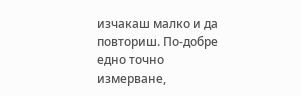изчакаш малко и да повториш. По-добре едно точно измерване,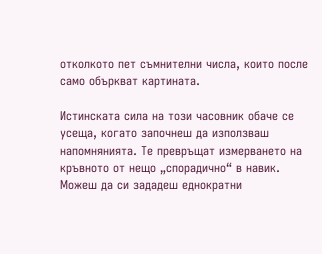отколкото пет съмнителни числа, които после само объркват картината.

Истинската сила на този часовник обаче се усеща, когато започнеш да използваш напомнянията. Те превръщат измерването на кръвното от нещо „спорадично“ в навик. Можеш да си зададеш еднократни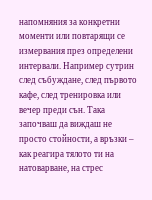напомняния за конкретни моменти или повтарящи се измервания през определени интервали. Например сутрин след събуждане, след първото кафе, след тренировка или вечер преди сън. Така започваш да виждаш не просто стойности, а връзки – как реагира тялото ти на натоварване, на стрес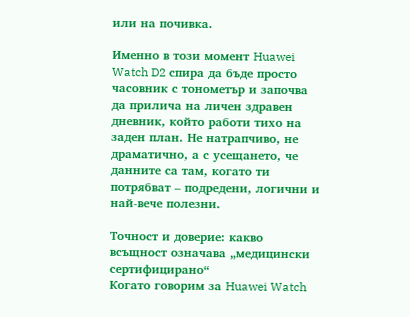или на почивка.

Именно в този момент Huawei Watch D2 спира да бъде просто часовник с тонометър и започва да прилича на личен здравен дневник, който работи тихо на заден план. Не натрапчиво, не драматично, а с усещането, че данните са там, когато ти потрябват – подредени, логични и най-вече полезни.

Точност и доверие: какво всъщност означава „медицински сертифицирано“
Когато говорим за Huawei Watch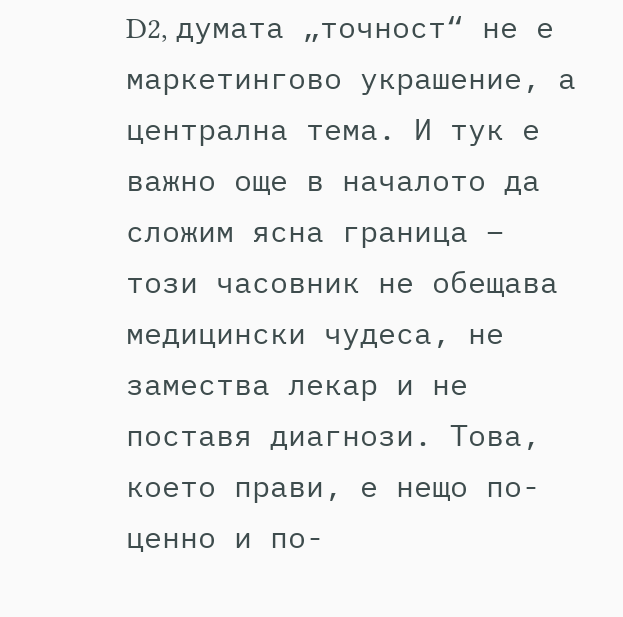D2, думата „точност“ не е маркетингово украшение, а централна тема. И тук е важно още в началото да сложим ясна граница – този часовник не обещава медицински чудеса, не замества лекар и не поставя диагнози. Това, което прави, е нещо по-ценно и по-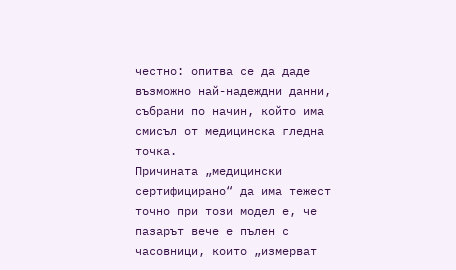честно: опитва се да даде възможно най-надеждни данни, събрани по начин, който има смисъл от медицинска гледна точка.
Причината „медицински сертифицирано“ да има тежест точно при този модел е, че пазарът вече е пълен с часовници, които „измерват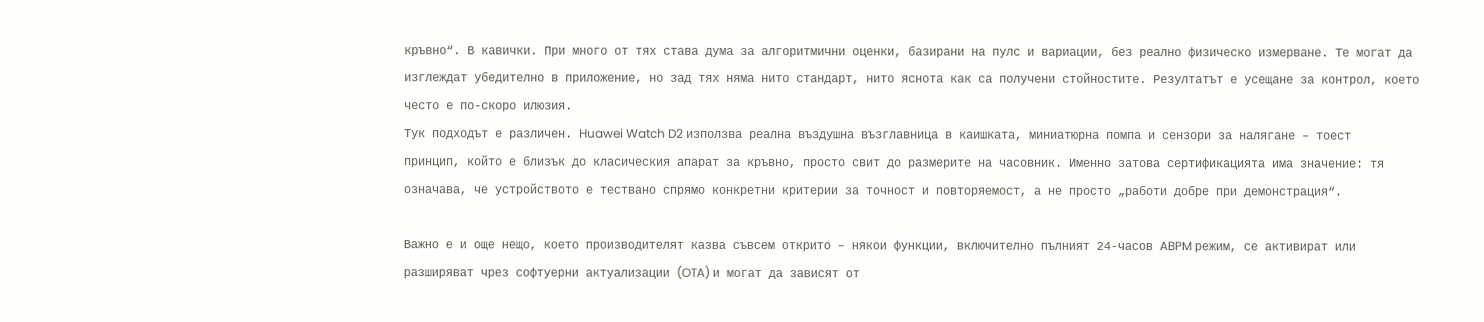кръвно“. В кавички. При много от тях става дума за алгоритмични оценки, базирани на пулс и вариации, без реално физическо измерване. Те могат да изглеждат убедително в приложение, но зад тях няма нито стандарт, нито яснота как са получени стойностите. Резултатът е усещане за контрол, което често е по-скоро илюзия.
Тук подходът е различен. Huawei Watch D2 използва реална въздушна възглавница в каишката, миниатюрна помпа и сензори за налягане – тоест принцип, който е близък до класическия апарат за кръвно, просто свит до размерите на часовник. Именно затова сертификацията има значение: тя означава, че устройството е тествано спрямо конкретни критерии за точност и повторяемост, а не просто „работи добре при демонстрация“.

Важно е и още нещо, което производителят казва съвсем открито – някои функции, включително пълният 24-часов ABPM режим, се активират или разширяват чрез софтуерни актуализации (OTA) и могат да зависят от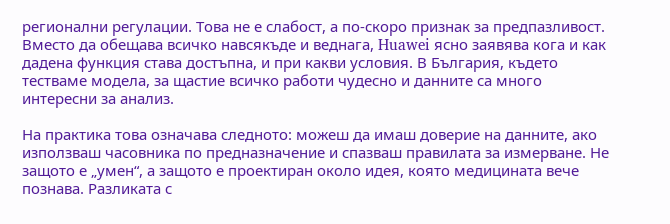регионални регулации. Това не е слабост, а по-скоро признак за предпазливост. Вместо да обещава всичко навсякъде и веднага, Huawei ясно заявява кога и как дадена функция става достъпна, и при какви условия. В България, където тестваме модела, за щастие всичко работи чудесно и данните са много интересни за анализ.

На практика това означава следното: можеш да имаш доверие на данните, ако използваш часовника по предназначение и спазваш правилата за измерване. Не защото е „умен“, а защото е проектиран около идея, която медицината вече познава. Разликата с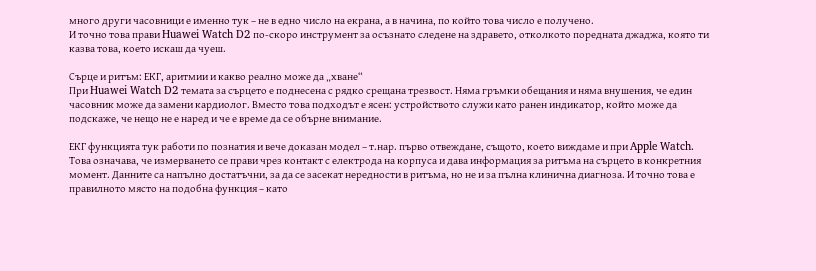много други часовници е именно тук – не в едно число на екрана, а в начина, по който това число е получено.
И точно това прави Huawei Watch D2 по-скоро инструмент за осъзнато следене на здравето, отколкото поредната джаджа, която ти казва това, което искаш да чуеш.

Сърце и ритъм: ЕКГ, аритмии и какво реално може да „хване“
При Huawei Watch D2 темата за сърцето е поднесена с рядко срещана трезвост. Няма гръмки обещания и няма внушения, че един часовник може да замени кардиолог. Вместо това подходът е ясен: устройството служи като ранен индикатор, който може да подскаже, че нещо не е наред и че е време да се обърне внимание.

ЕКГ функцията тук работи по познатия и вече доказан модел – т.нар. първо отвеждане, същото, което виждаме и при Apple Watch. Това означава, че измерването се прави чрез контакт с електрода на корпуса и дава информация за ритъма на сърцето в конкретния момент. Данните са напълно достатъчни, за да се засекат нередности в ритъма, но не и за пълна клинична диагноза. И точно това е правилното място на подобна функция – като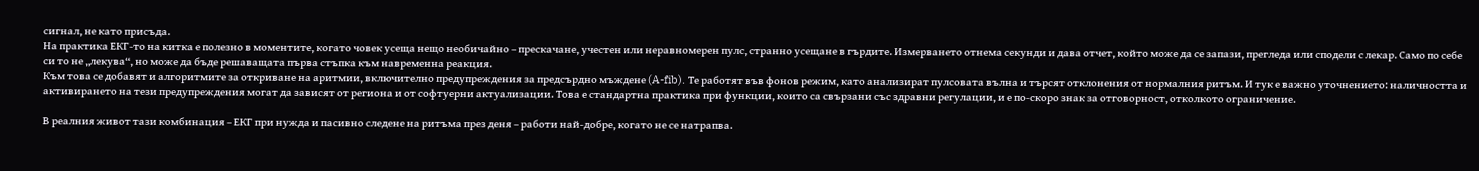сигнал, не като присъда.
На практика ЕКГ-то на китка е полезно в моментите, когато човек усеща нещо необичайно – прескачане, учестен или неравномерен пулс, странно усещане в гърдите. Измерването отнема секунди и дава отчет, който може да се запази, прегледа или сподели с лекар. Само по себе си то не „лекува“, но може да бъде решаващата първа стъпка към навременна реакция.
Към това се добавят и алгоритмите за откриване на аритмии, включително предупреждения за предсърдно мъждене (A-fib). Те работят във фонов режим, като анализират пулсовата вълна и търсят отклонения от нормалния ритъм. И тук е важно уточнението: наличността и активирането на тези предупреждения могат да зависят от региона и от софтуерни актуализации. Това е стандартна практика при функции, които са свързани със здравни регулации, и е по-скоро знак за отговорност, отколкото ограничение.

В реалния живот тази комбинация – ЕКГ при нужда и пасивно следене на ритъма през деня – работи най-добре, когато не се натрапва.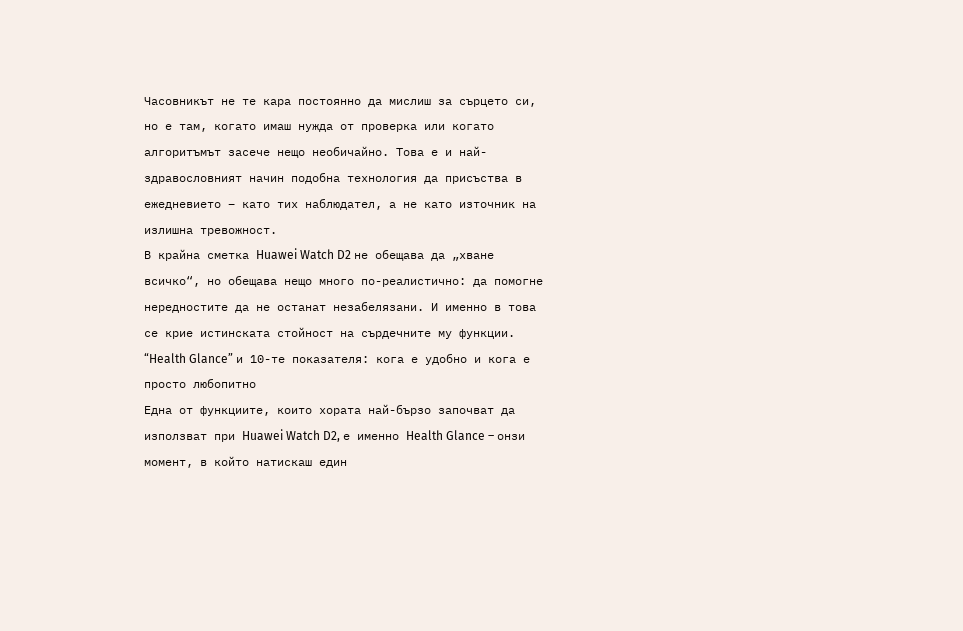Часовникът не те кара постоянно да мислиш за сърцето си, но е там, когато имаш нужда от проверка или когато алгоритъмът засече нещо необичайно. Това е и най-здравословният начин подобна технология да присъства в ежедневието – като тих наблюдател, а не като източник на излишна тревожност.
В крайна сметка Huawei Watch D2 не обещава да „хване всичко“, но обещава нещо много по-реалистично: да помогне нередностите да не останат незабелязани. И именно в това се крие истинската стойност на сърдечните му функции.
“Health Glance” и 10-те показателя: кога е удобно и кога е просто любопитно
Една от функциите, които хората най-бързо започват да използват при Huawei Watch D2, е именно Health Glance – онзи момент, в който натискаш един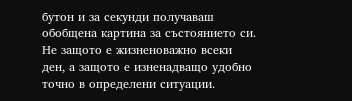бутон и за секунди получаваш обобщена картина за състоянието си. Не защото е жизненоважно всеки ден, а защото е изненадващо удобно точно в определени ситуации.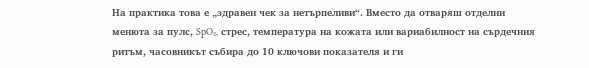На практика това е „здравен чек за нетърпеливи“. Вместо да отваряш отделни менюта за пулс, SpO₂, стрес, температура на кожата или вариабилност на сърдечния ритъм, часовникът събира до 10 ключови показателя и ги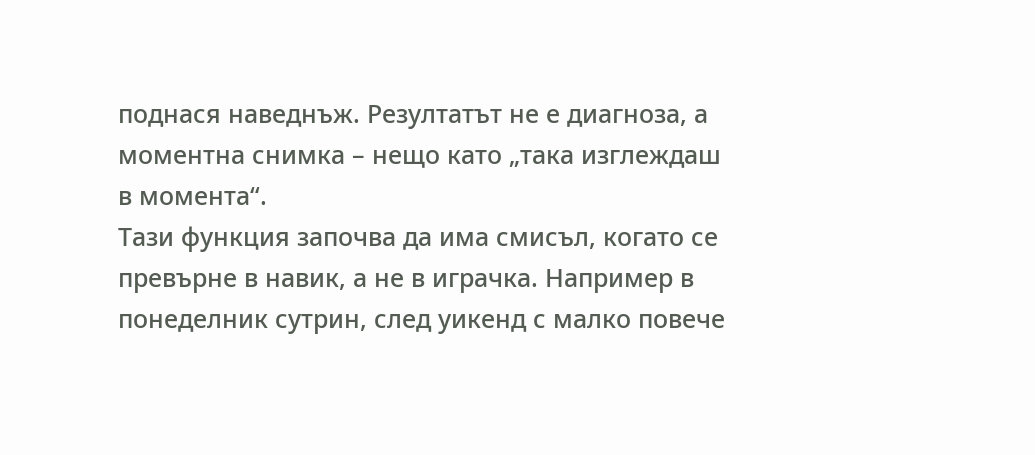поднася наведнъж. Резултатът не е диагноза, а моментна снимка – нещо като „така изглеждаш в момента“.
Тази функция започва да има смисъл, когато се превърне в навик, а не в играчка. Например в понеделник сутрин, след уикенд с малко повече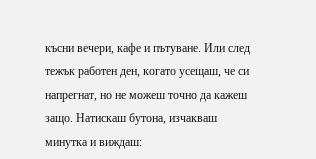късни вечери, кафе и пътуване. Или след тежък работен ден, когато усещаш, че си напрегнат, но не можеш точно да кажеш защо. Натискаш бутона, изчакваш минутка и виждаш: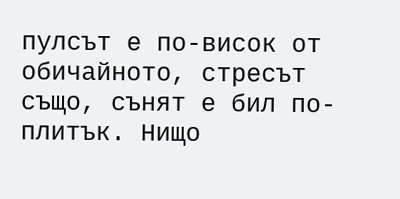пулсът е по-висок от обичайното, стресът също, сънят е бил по-плитък. Нищо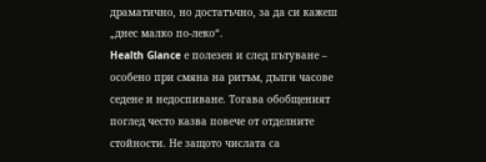драматично, но достатъчно, за да си кажеш „днес малко по-леко“.
Health Glance е полезен и след пътуване – особено при смяна на ритъм, дълги часове седене и недоспиване. Тогава обобщеният поглед често казва повече от отделните стойности. Не защото числата са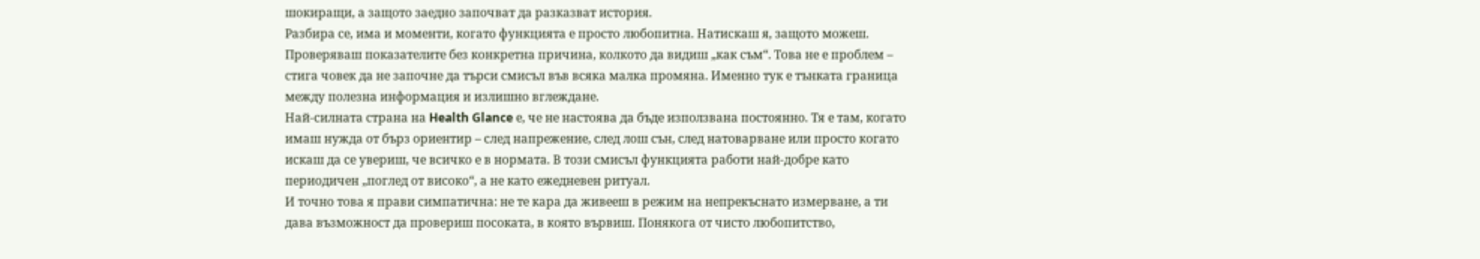шокиращи, а защото заедно започват да разказват история.
Разбира се, има и моменти, когато функцията е просто любопитна. Натискаш я, защото можеш. Проверяваш показателите без конкретна причина, колкото да видиш „как съм“. Това не е проблем – стига човек да не започне да търси смисъл във всяка малка промяна. Именно тук е тънката граница между полезна информация и излишно вглеждане.
Най-силната страна на Health Glance е, че не настоява да бъде използвана постоянно. Тя е там, когато имаш нужда от бърз ориентир – след напрежение, след лош сън, след натоварване или просто когато искаш да се увериш, че всичко е в нормата. В този смисъл функцията работи най-добре като периодичен „поглед от високо“, а не като ежедневен ритуал.
И точно това я прави симпатична: не те кара да живееш в режим на непрекъснато измерване, а ти дава възможност да провериш посоката, в която вървиш. Понякога от чисто любопитство,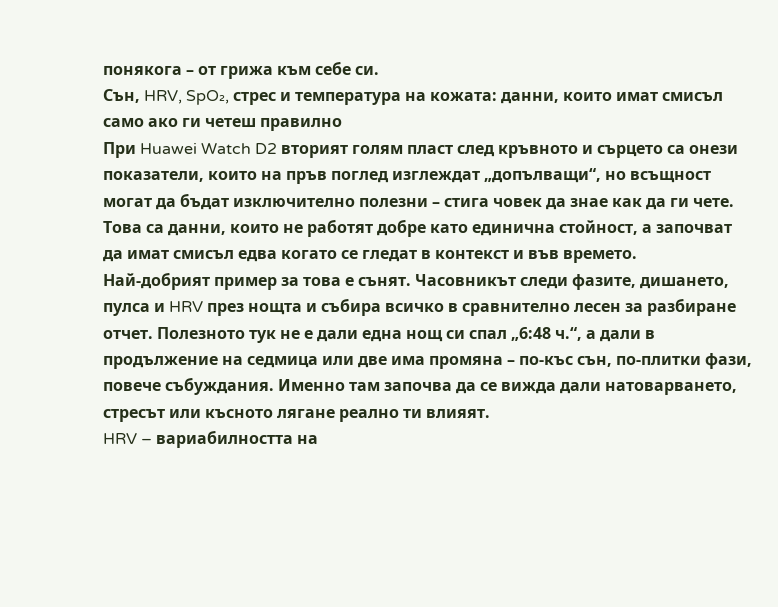понякога – от грижа към себе си.
Сън, HRV, SpO₂, стрес и температура на кожата: данни, които имат смисъл само ако ги четеш правилно
При Huawei Watch D2 вторият голям пласт след кръвното и сърцето са онези показатели, които на пръв поглед изглеждат „допълващи“, но всъщност могат да бъдат изключително полезни – стига човек да знае как да ги чете. Това са данни, които не работят добре като единична стойност, а започват да имат смисъл едва когато се гледат в контекст и във времето.
Най-добрият пример за това е сънят. Часовникът следи фазите, дишането, пулса и HRV през нощта и събира всичко в сравнително лесен за разбиране отчет. Полезното тук не е дали една нощ си спал „6:48 ч.“, а дали в продължение на седмица или две има промяна – по-къс сън, по-плитки фази, повече събуждания. Именно там започва да се вижда дали натоварването, стресът или късното лягане реално ти влияят.
HRV – вариабилността на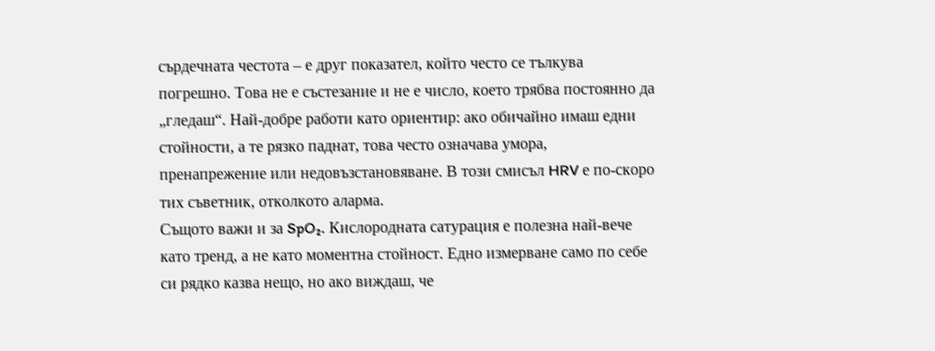сърдечната честота – е друг показател, който често се тълкува погрешно. Това не е състезание и не е число, което трябва постоянно да „гледаш“. Най-добре работи като ориентир: ако обичайно имаш едни стойности, а те рязко паднат, това често означава умора, пренапрежение или недовъзстановяване. В този смисъл HRV е по-скоро тих съветник, отколкото аларма.
Същото важи и за SpO₂. Кислородната сатурация е полезна най-вече като тренд, а не като моментна стойност. Едно измерване само по себе си рядко казва нещо, но ако виждаш, че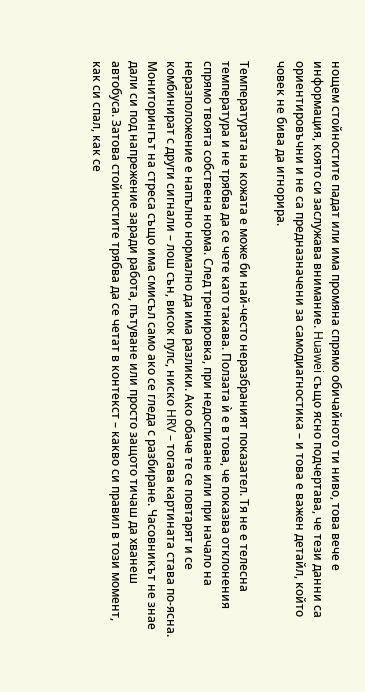нощем стойностите падат или има промяна спрямо обичайното ти ниво, това вече е информация, която си заслужава внимание. Huawei също ясно подчертава, че тези данни са ориентировъчни и не са предназначени за самодиагностика – и това е важен детайл, който човек не бива да игнорира.

Температурата на кожата е може би най-често неразбраният показател. Тя не е телесна температура и не трябва да се чете като такава. Ползата ѝ е в това, че показва отклонения спрямо твоята собствена норма. След тренировка, при недоспиване или при начало на неразположение е напълно нормално да има разлики. Ако обаче те се повтарят и се комбинират с други сигнали – лош сън, висок пулс, ниско HRV – тогава картината става по-ясна.
Мониторингът на стреса също има смисъл само ако се гледа с разбиране. Часовникът не знае дали си под напрежение заради работа, пътуване или просто защото тичаш да хванеш автобуса. Затова стойностите трябва да се четат в контекст – какво си правил в този момент, как си спал, как се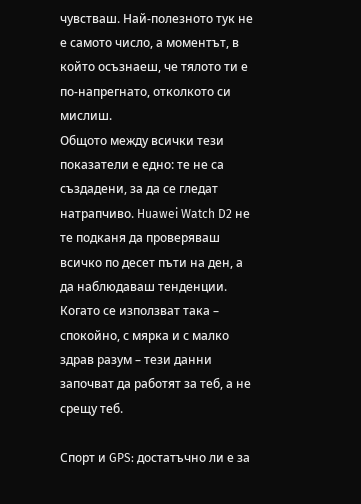чувстваш. Най-полезното тук не е самото число, а моментът, в който осъзнаеш, че тялото ти е по-напрегнато, отколкото си мислиш.
Общото между всички тези показатели е едно: те не са създадени, за да се гледат натрапчиво. Huawei Watch D2 не те подканя да проверяваш всичко по десет пъти на ден, а да наблюдаваш тенденции. Когато се използват така – спокойно, с мярка и с малко здрав разум – тези данни започват да работят за теб, а не срещу теб.

Спорт и GPS: достатъчно ли е за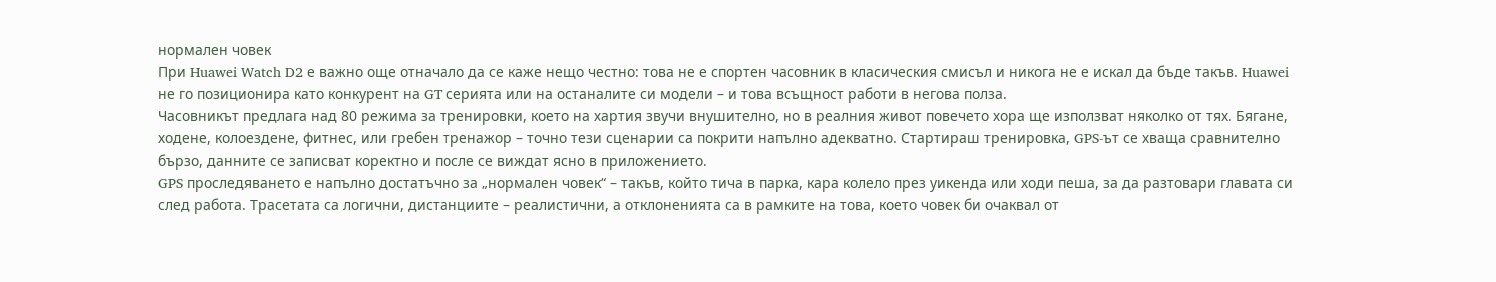нормален човек
При Huawei Watch D2 е важно още отначало да се каже нещо честно: това не е спортен часовник в класическия смисъл и никога не е искал да бъде такъв. Huawei не го позиционира като конкурент на GT серията или на останалите си модели – и това всъщност работи в негова полза.
Часовникът предлага над 80 режима за тренировки, което на хартия звучи внушително, но в реалния живот повечето хора ще използват няколко от тях. Бягане, ходене, колоездене, фитнес, или гребен тренажор – точно тези сценарии са покрити напълно адекватно. Стартираш тренировка, GPS-ът се хваща сравнително бързо, данните се записват коректно и после се виждат ясно в приложението.
GPS проследяването е напълно достатъчно за „нормален човек“ – такъв, който тича в парка, кара колело през уикенда или ходи пеша, за да разтовари главата си след работа. Трасетата са логични, дистанциите – реалистични, а отклоненията са в рамките на това, което човек би очаквал от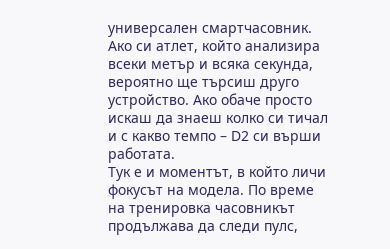универсален смартчасовник. Ако си атлет, който анализира всеки метър и всяка секунда, вероятно ще търсиш друго устройство. Ако обаче просто искаш да знаеш колко си тичал и с какво темпо – D2 си върши работата.
Тук е и моментът, в който личи фокусът на модела. По време на тренировка часовникът продължава да следи пулс,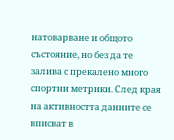натоварване и общото състояние, но без да те залива с прекалено много спортни метрики. След края на активността данните се вписват в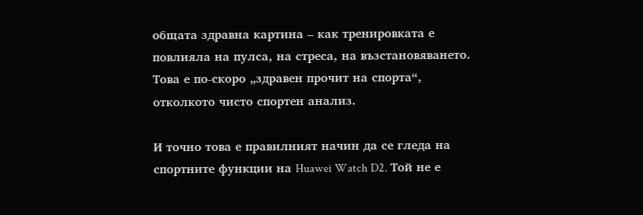общата здравна картина – как тренировката е повлияла на пулса, на стреса, на възстановяването. Това е по-скоро „здравен прочит на спорта“, отколкото чисто спортен анализ.

И точно това е правилният начин да се гледа на спортните функции на Huawei Watch D2. Той не е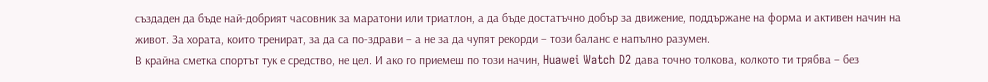създаден да бъде най-добрият часовник за маратони или триатлон, а да бъде достатъчно добър за движение, поддържане на форма и активен начин на живот. За хората, които тренират, за да са по-здрави – а не за да чупят рекорди – този баланс е напълно разумен.
В крайна сметка спортът тук е средство, не цел. И ако го приемеш по този начин, Huawei Watch D2 дава точно толкова, колкото ти трябва – без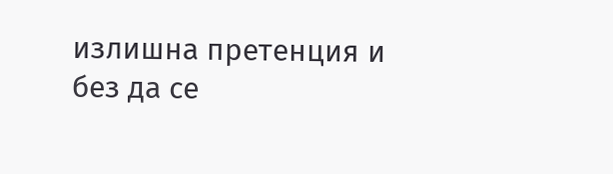излишна претенция и без да се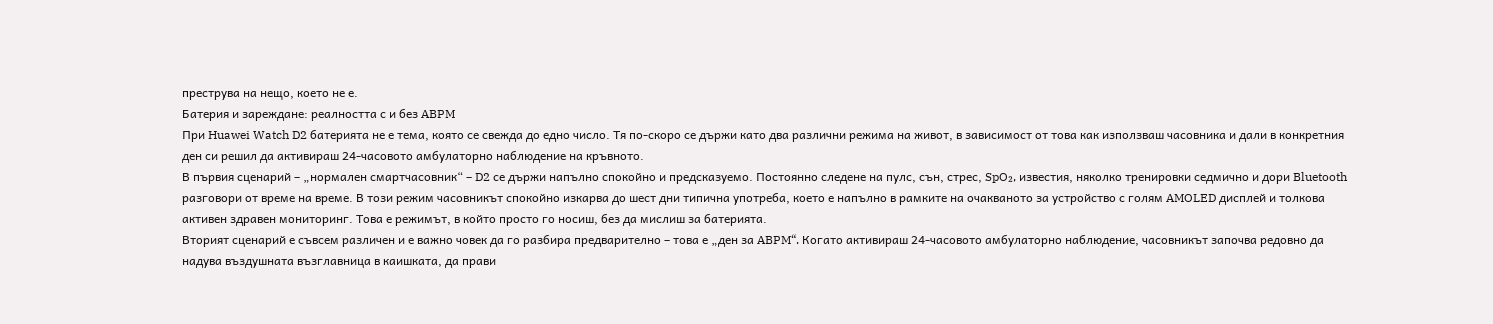преструва на нещо, което не е.
Батерия и зареждане: реалността с и без ABPM
При Huawei Watch D2 батерията не е тема, която се свежда до едно число. Тя по-скоро се държи като два различни режима на живот, в зависимост от това как използваш часовника и дали в конкретния ден си решил да активираш 24-часовото амбулаторно наблюдение на кръвното.
В първия сценарий – „нормален смартчасовник“ – D2 се държи напълно спокойно и предсказуемо. Постоянно следене на пулс, сън, стрес, SpO₂, известия, няколко тренировки седмично и дори Bluetooth разговори от време на време. В този режим часовникът спокойно изкарва до шест дни типична употреба, което е напълно в рамките на очакваното за устройство с голям AMOLED дисплей и толкова активен здравен мониторинг. Това е режимът, в който просто го носиш, без да мислиш за батерията.
Вторият сценарий е съвсем различен и е важно човек да го разбира предварително – това е „ден за ABPM“. Когато активираш 24-часовото амбулаторно наблюдение, часовникът започва редовно да надува въздушната възглавница в каишката, да прави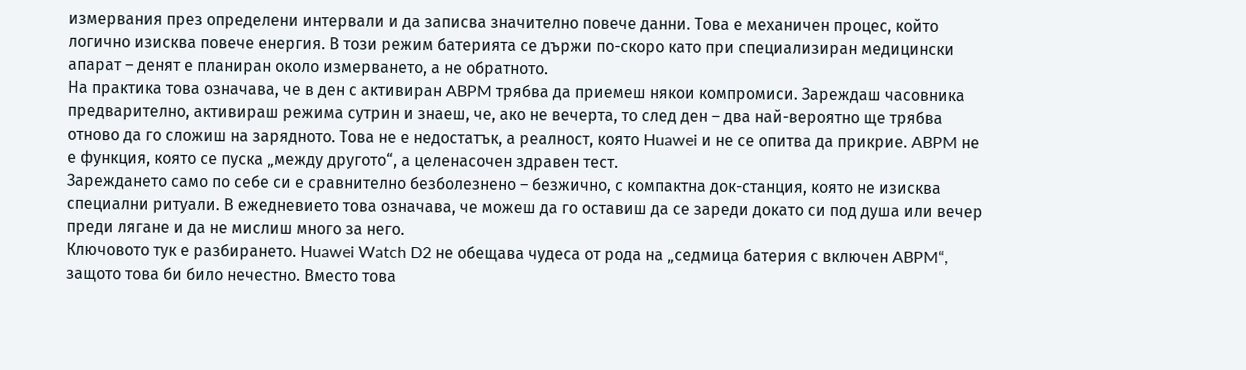измервания през определени интервали и да записва значително повече данни. Това е механичен процес, който логично изисква повече енергия. В този режим батерията се държи по-скоро като при специализиран медицински апарат – денят е планиран около измерването, а не обратното.
На практика това означава, че в ден с активиран ABPM трябва да приемеш някои компромиси. Зареждаш часовника предварително, активираш режима сутрин и знаеш, че, ако не вечерта, то след ден – два най-вероятно ще трябва отново да го сложиш на зарядното. Това не е недостатък, а реалност, която Huawei и не се опитва да прикрие. ABPM не е функция, която се пуска „между другото“, а целенасочен здравен тест.
Зареждането само по себе си е сравнително безболезнено – безжично, с компактна док-станция, която не изисква специални ритуали. В ежедневието това означава, че можеш да го оставиш да се зареди докато си под душа или вечер преди лягане и да не мислиш много за него.
Ключовото тук е разбирането. Huawei Watch D2 не обещава чудеса от рода на „седмица батерия с включен ABPM“, защото това би било нечестно. Вместо това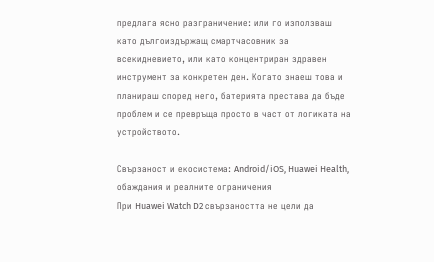предлага ясно разграничение: или го използваш като дългоиздържащ смартчасовник за всекидневието, или като концентриран здравен инструмент за конкретен ден. Когато знаеш това и планираш според него, батерията престава да бъде проблем и се превръща просто в част от логиката на устройството.

Свързаност и екосистема: Android/iOS, Huawei Health, обаждания и реалните ограничения
При Huawei Watch D2 свързаността не цели да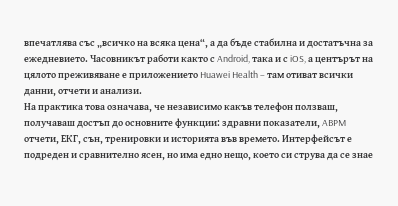впечатлява със „всичко на всяка цена“, а да бъде стабилна и достатъчна за ежедневието. Часовникът работи както с Android, така и с iOS, а центърът на цялото преживяване е приложението Huawei Health – там отиват всички данни, отчети и анализи.
На практика това означава, че независимо какъв телефон ползваш, получаваш достъп до основните функции: здравни показатели, ABPM отчети, ЕКГ, сън, тренировки и историята във времето. Интерфейсът е подреден и сравнително ясен, но има едно нещо, което си струва да се знае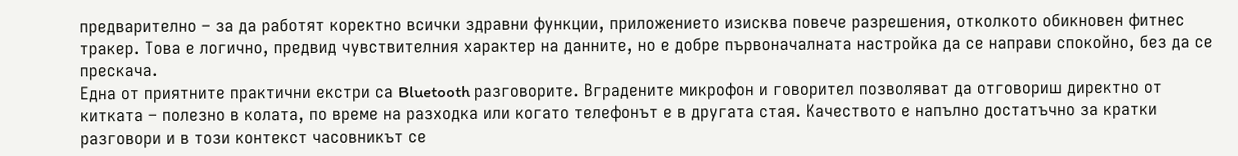предварително – за да работят коректно всички здравни функции, приложението изисква повече разрешения, отколкото обикновен фитнес тракер. Това е логично, предвид чувствителния характер на данните, но е добре първоначалната настройка да се направи спокойно, без да се прескача.
Една от приятните практични екстри са Bluetooth разговорите. Вградените микрофон и говорител позволяват да отговориш директно от китката – полезно в колата, по време на разходка или когато телефонът е в другата стая. Качеството е напълно достатъчно за кратки разговори и в този контекст часовникът се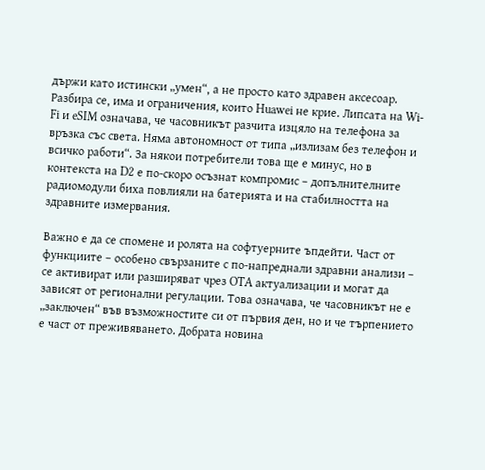държи като истински „умен“, а не просто като здравен аксесоар.
Разбира се, има и ограничения, които Huawei не крие. Липсата на Wi-Fi и eSIM означава, че часовникът разчита изцяло на телефона за връзка със света. Няма автономност от типа „излизам без телефон и всичко работи“. За някои потребители това ще е минус, но в контекста на D2 е по-скоро осъзнат компромис – допълнителните радиомодули биха повлияли на батерията и на стабилността на здравните измервания.

Важно е да се спомене и ролята на софтуерните ъпдейти. Част от функциите – особено свързаните с по-напреднали здравни анализи – се активират или разширяват чрез OTA актуализации и могат да зависят от регионални регулации. Това означава, че часовникът не е „заключен“ във възможностите си от първия ден, но и че търпението е част от преживяването. Добрата новина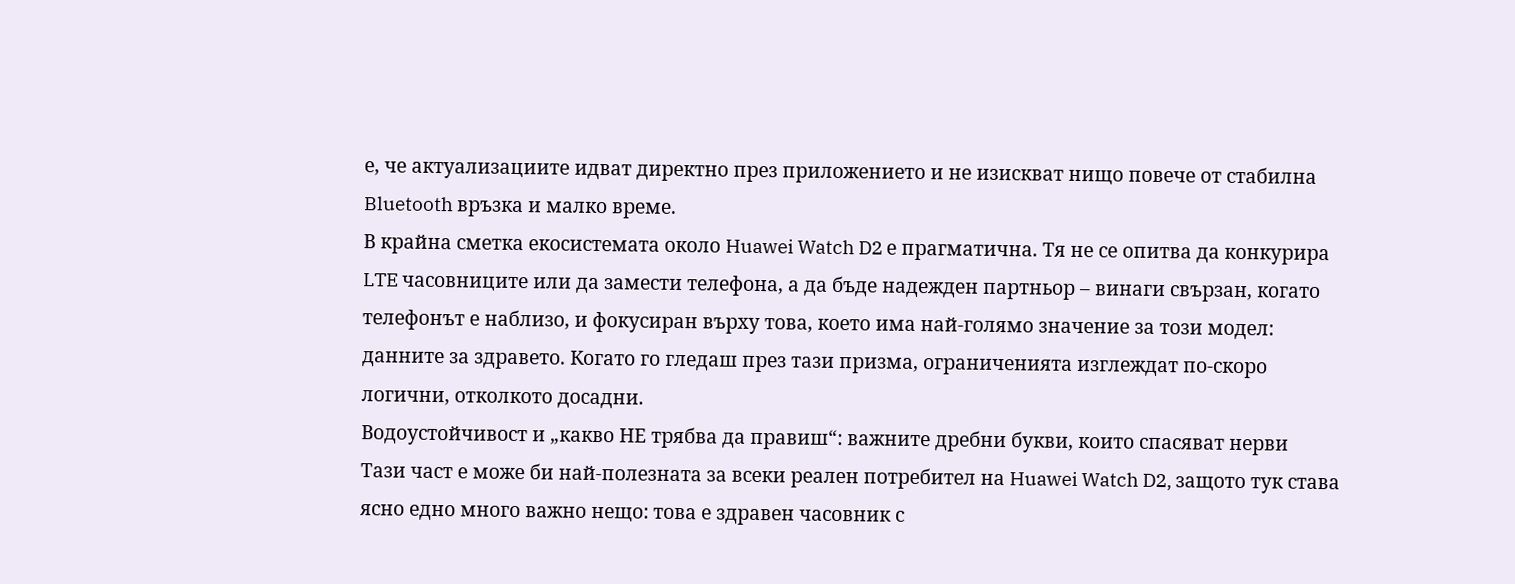е, че актуализациите идват директно през приложението и не изискват нищо повече от стабилна Bluetooth връзка и малко време.
В крайна сметка екосистемата около Huawei Watch D2 е прагматична. Тя не се опитва да конкурира LTE часовниците или да замести телефона, а да бъде надежден партньор – винаги свързан, когато телефонът е наблизо, и фокусиран върху това, което има най-голямо значение за този модел: данните за здравето. Когато го гледаш през тази призма, ограниченията изглеждат по-скоро логични, отколкото досадни.
Водоустойчивост и „какво НЕ трябва да правиш“: важните дребни букви, които спасяват нерви
Тази част е може би най-полезната за всеки реален потребител на Huawei Watch D2, защото тук става ясно едно много важно нещо: това е здравен часовник с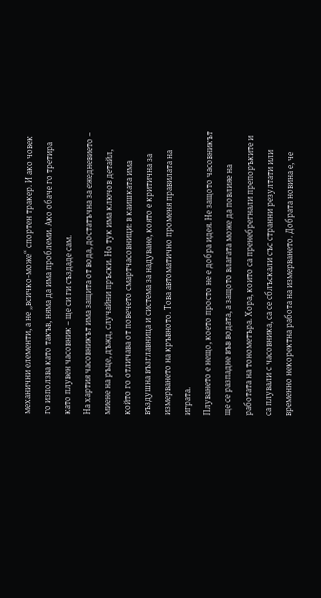механични елементи, а не „всичко-може“ спортен тракер. И ако човек го използва като такъв, няма да има проблеми. Ако обаче го третира като плувен часовник – ще си ги създаде сам.
На хартия часовникът има защита от вода, достатъчна за ежедневието – миене на ръце, дъжд, случайни пръски. Но тук има ключов детайл, който го отличава от повечето смартчасовници: в каишката има въздушна възглавница и система за надуване, която е критична за измерването на кръвното. Това автоматично променя правилата на играта.
Плуването е нещо, което просто не е добра идея. Не защото часовникът ще се разпадне във водата, а защото влагата може да повлияе на работата на тонометъра. Хора, които са пренебрегнали препоръките и са плували с часовника, са се сблъскали със странни резултати или временно некоректна работа на измерването. Добрата новина е, че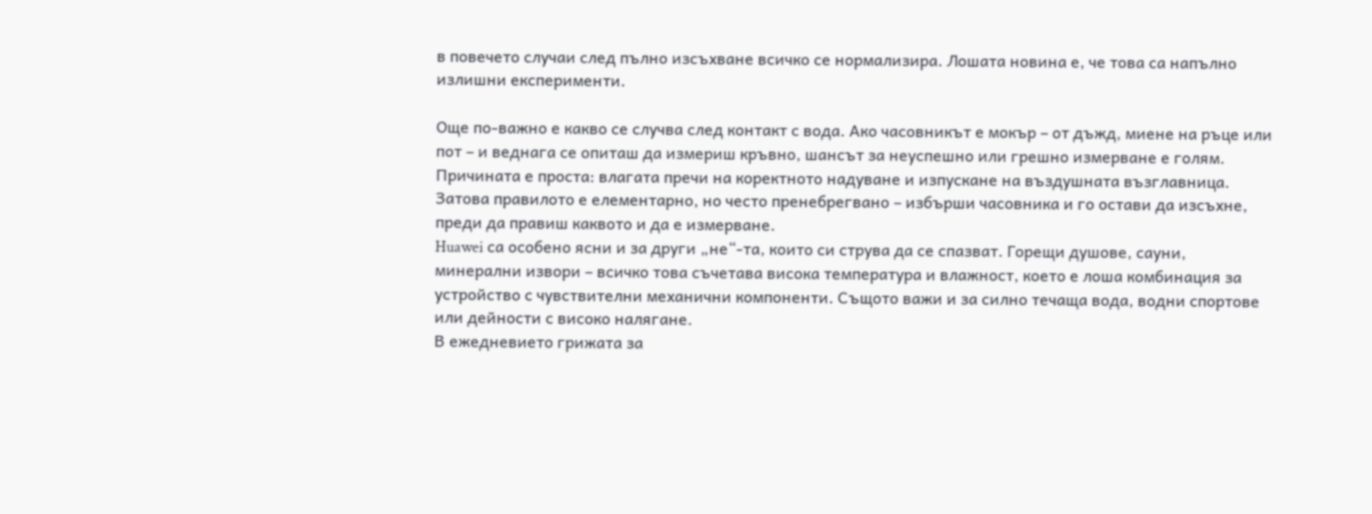в повечето случаи след пълно изсъхване всичко се нормализира. Лошата новина е, че това са напълно излишни експерименти.

Още по-важно е какво се случва след контакт с вода. Ако часовникът е мокър – от дъжд, миене на ръце или пот – и веднага се опиташ да измериш кръвно, шансът за неуспешно или грешно измерване е голям. Причината е проста: влагата пречи на коректното надуване и изпускане на въздушната възглавница. Затова правилото е елементарно, но често пренебрегвано – избърши часовника и го остави да изсъхне, преди да правиш каквото и да е измерване.
Huawei са особено ясни и за други „не“-та, които си струва да се спазват. Горещи душове, сауни, минерални извори – всичко това съчетава висока температура и влажност, което е лоша комбинация за устройство с чувствителни механични компоненти. Същото важи и за силно течаща вода, водни спортове или дейности с високо налягане.
В ежедневието грижата за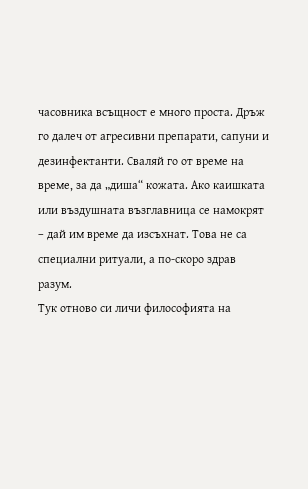часовника всъщност е много проста. Дръж го далеч от агресивни препарати, сапуни и дезинфектанти. Сваляй го от време на време, за да „диша“ кожата. Ако каишката или въздушната възглавница се намокрят – дай им време да изсъхнат. Това не са специални ритуали, а по-скоро здрав разум.
Тук отново си личи философията на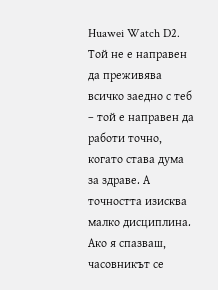Huawei Watch D2. Той не е направен да преживява всичко заедно с теб – той е направен да работи точно, когато става дума за здраве. А точността изисква малко дисциплина. Ако я спазваш, часовникът се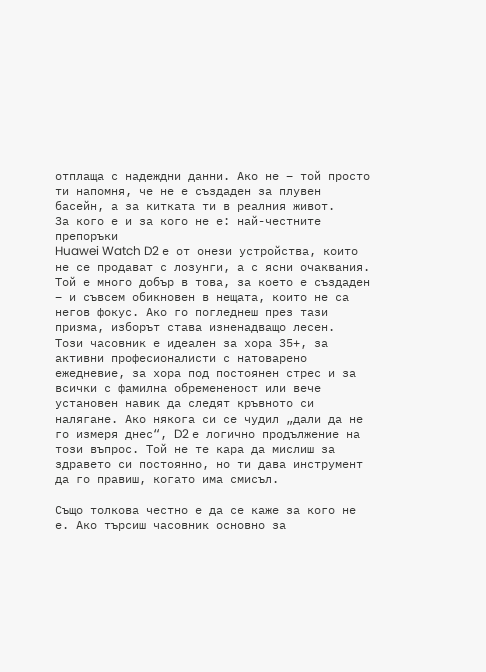отплаща с надеждни данни. Ако не – той просто ти напомня, че не е създаден за плувен басейн, а за китката ти в реалния живот.
За кого е и за кого не е: най-честните препоръки
Huawei Watch D2 е от онези устройства, които не се продават с лозунги, а с ясни очаквания. Той е много добър в това, за което е създаден – и съвсем обикновен в нещата, които не са негов фокус. Ако го погледнеш през тази призма, изборът става изненадващо лесен.
Този часовник е идеален за хора 35+, за активни професионалисти с натоварено ежедневие, за хора под постоянен стрес и за всички с фамилна обремененост или вече установен навик да следят кръвното си налягане. Ако някога си се чудил „дали да не го измеря днес“, D2 е логично продължение на този въпрос. Той не те кара да мислиш за здравето си постоянно, но ти дава инструмент да го правиш, когато има смисъл.

Също толкова честно е да се каже за кого не е. Ако търсиш часовник основно за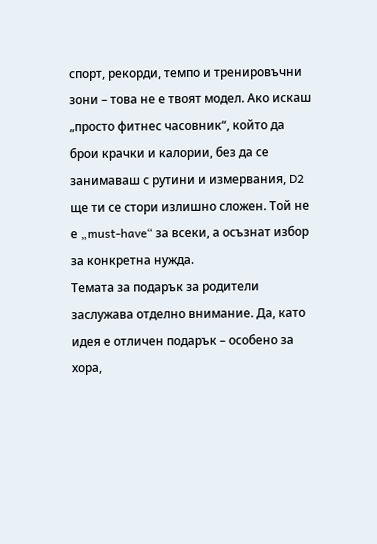спорт, рекорди, темпо и тренировъчни зони – това не е твоят модел. Ако искаш „просто фитнес часовник“, който да брои крачки и калории, без да се занимаваш с рутини и измервания, D2 ще ти се стори излишно сложен. Той не е „must-have“ за всеки, а осъзнат избор за конкретна нужда.
Темата за подарък за родители заслужава отделно внимание. Да, като идея е отличен подарък – особено за хора,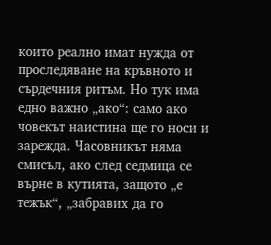които реално имат нужда от проследяване на кръвното и сърдечния ритъм. Но тук има едно важно „ако“: само ако човекът наистина ще го носи и зарежда. Часовникът няма смисъл, ако след седмица се върне в кутията, защото „е тежък“, „забравих да го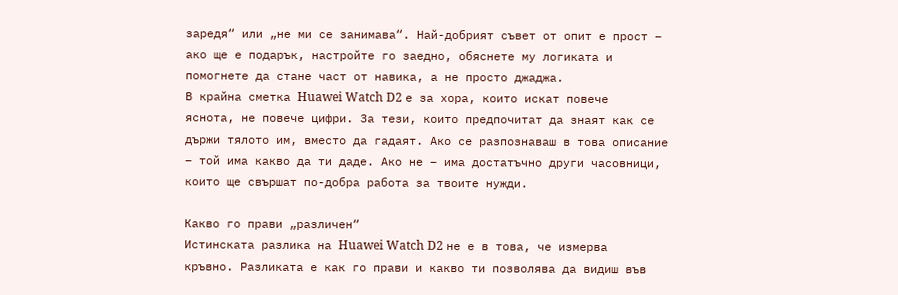заредя“ или „не ми се занимава“. Най-добрият съвет от опит е прост – ако ще е подарък, настройте го заедно, обяснете му логиката и помогнете да стане част от навика, а не просто джаджа.
В крайна сметка Huawei Watch D2 е за хора, които искат повече яснота, не повече цифри. За тези, които предпочитат да знаят как се държи тялото им, вместо да гадаят. Ако се разпознаваш в това описание – той има какво да ти даде. Ако не – има достатъчно други часовници, които ще свършат по-добра работа за твоите нужди.

Какво го прави „различен“
Истинската разлика на Huawei Watch D2 не е в това, че измерва кръвно. Разликата е как го прави и какво ти позволява да видиш във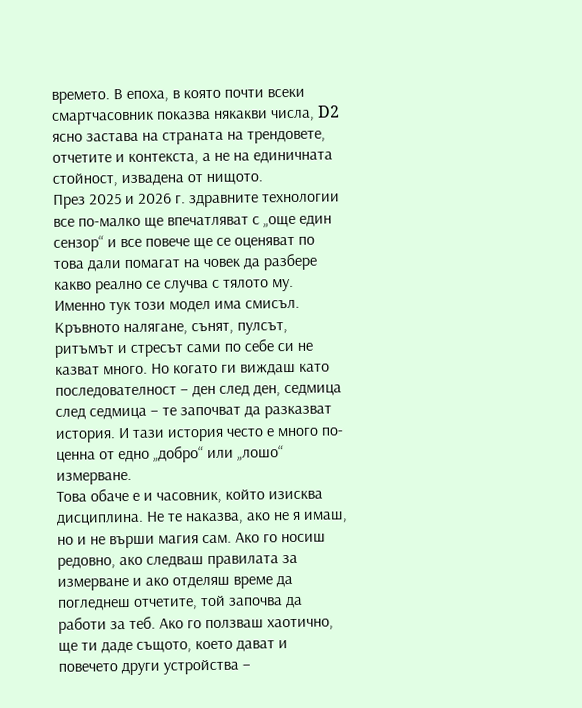времето. В епоха, в която почти всеки смартчасовник показва някакви числа, D2 ясно застава на страната на трендовете, отчетите и контекста, а не на единичната стойност, извадена от нищото.
През 2025 и 2026 г. здравните технологии все по-малко ще впечатляват с „още един сензор“ и все повече ще се оценяват по това дали помагат на човек да разбере какво реално се случва с тялото му. Именно тук този модел има смисъл. Кръвното налягане, сънят, пулсът, ритъмът и стресът сами по себе си не казват много. Но когато ги виждаш като последователност – ден след ден, седмица след седмица – те започват да разказват история. И тази история често е много по-ценна от едно „добро“ или „лошо“ измерване.
Това обаче е и часовник, който изисква дисциплина. Не те наказва, ако не я имаш, но и не върши магия сам. Ако го носиш редовно, ако следваш правилата за измерване и ако отделяш време да погледнеш отчетите, той започва да работи за теб. Ако го ползваш хаотично, ще ти даде същото, което дават и повечето други устройства –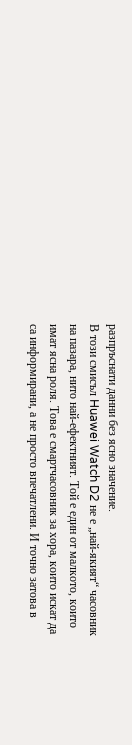разпръснати данни без ясно значение.
В този смисъл Huawei Watch D2 не е „най-якият“ часовник на пазара, нито най-ефектният. Той е един от малкото, които имат ясна роля. Това е смартчасовник за хора, които искат да са информирани, а не просто впечатлени. И точно затова в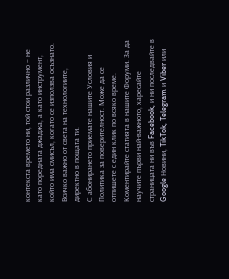контекста времето ни, той стои различно – не като поредната джаджа, а като инструмент, който има смисъл, когато се използва осъзнато.
Всичко важно от света на технологиите, директно в пощата ти.
С абонирането приемате нашите Условия и Политика за поверителност. Може да се отпишете с един клик по всяко време.
Коментирайте статията в нашите Форуми. За да научите първи най-важното, харесайте страницата ни във Facebook, и ни последвайте в Google Новини, TikTok, Telegram и Viber или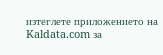изтеглете приложението на Kaldata.com за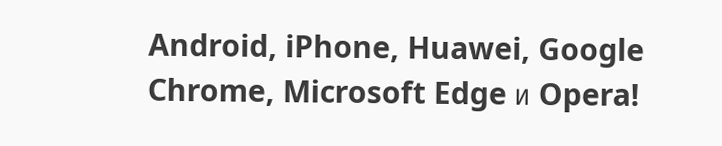Android, iPhone, Huawei, Google Chrome, Microsoft Edge и Opera!